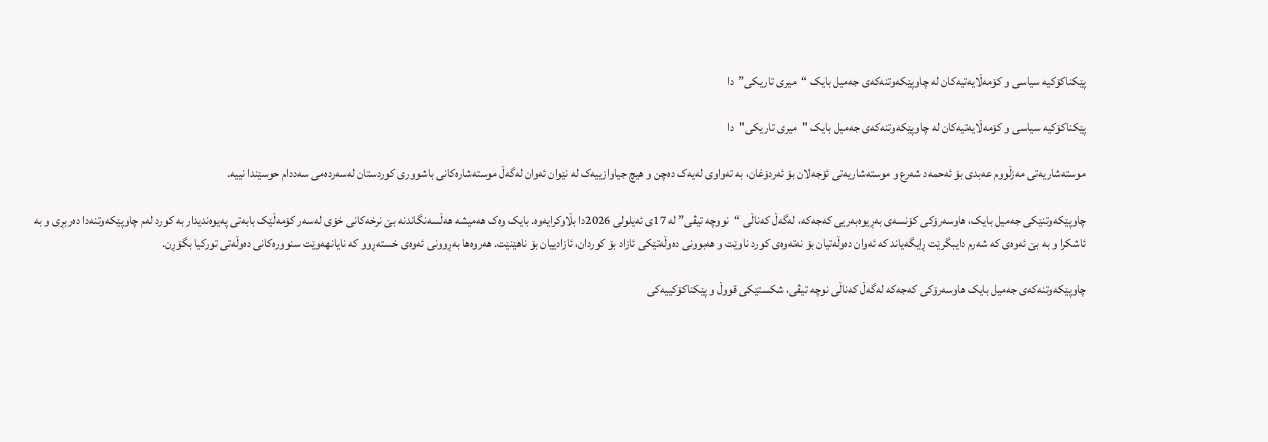پێکناکۆکیە سیاسی و کۆمەڵایەتیەکان لە چاوپێکەوتنەکەی جەمیل بایک “میری تاریکی”دا

پێکناکۆکیە سیاسی و کۆمەڵایەتیەکان لە چاوپێکەوتنەکەی جەمیل بایک "میری تاریکی"دا

موستەشاریەتی مەزڵووم عەبدی بۆ ئەحمەد شەرع و موستەشاریەتی ئۆجەلان بۆ ئەردۆغان، بە تەواوی لەیەک دەچن و هیچ جیاوازییەک لە نێوان ئەوان لەگەڵ موستەشارەکانی باشووری کوردستان لەسەردەمی سەددام حوسێندا نییە.

چاوپێکەوتنێکی جەمیل بایک، هاوسەرۆکی کۆنسەی بەڕیوەبەریی کەجەکە، لەگەڵ کەناڵی “نووچە تیڤی” لە 17ی ئەیلولی 2026دا بڵاوکرایەوە. بایک وەک هەمیشە هەڵسەنگاندنە بێ نرخەکانی خۆی لەسەر کۆمەڵێک بابەتی پەیوەندیدار بە کورد لەم چاوپێکەوتنەدا دەربڕی و بە ئاشکرا و بە بێ ئەوەی کە شەرم دایبگرێت ڕایگەیاند کە ئەوان دەوڵەتیان بۆ نەتەوەی کورد ناوێت و هەبوونی دەوڵەتێکی ئازاد بۆ کوردان، ئازادییان بۆ ناهێنێت. هەروەها بەڕوونی ئەوەی خستەڕوو کە نایانهەوێت سنوورەکانی دەوڵەتی تورکیا بگۆڕن.

چاوپێکەوتنەکەی جەمیل بایک هاوسەرۆکی کەجەکە لەگەڵ کەناڵی نوچە تیڤی، شکستێکی قووڵ و پێکناکۆکییەکی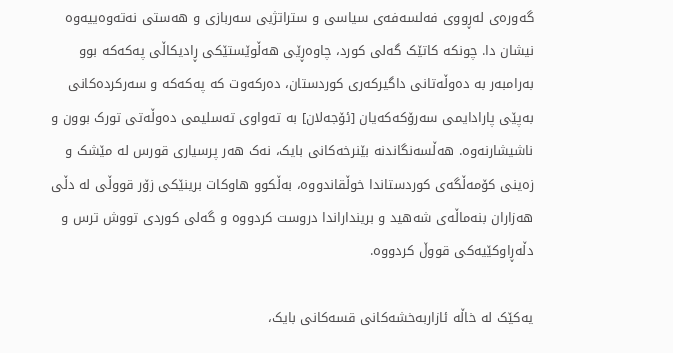گەورەی لەڕووی فەلسەفەی سیاسی و ستراتژیی سەربازی و هەستی نەتەوەییەوە نیشان دا. چونکە کاتێک گەلی کورد، چاوەڕێی هەڵوێستێکی ڕادیکاڵی پەکەکە بوو بەرامبەر بە دەوڵەتانی داگیرکەری کوردستان، دەرکەوت کە پەکەکە و سەرکردەکانی بەپێی پارادایمی سەرۆکەکەیان [ئۆجەلان] بە تەواوی تەسلیمی دەوڵەتی تورک بوون و ناشیشارنەوە. هەڵسەنگاندنە بێنرخەکانی بایک، نەک هەر پرسیاری قورس لە مێشک و زەینی کۆمەڵگەی کوردستاندا خوڵقاندووە، بەڵکوو هاوکات برینێکی زۆر قووڵی لە دڵی هەزاران بنەماڵەی شەهید و برینداراندا دروست کردووە و گەلی کوردی تووش ترس و دڵەڕاوکێیەکی قووڵ کردووە.

یەکێک لە خاڵە ئازاربەخشەکانی قسەکانی بایک،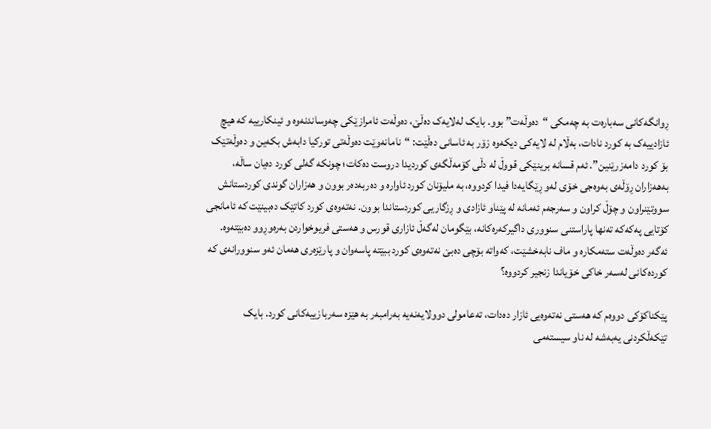ڕوانگەکانی سەبارەت بە چەمکی “دەوڵەت” بوو. بایک لەلایەک دەڵێ، دەوڵەت ئامرازێکی چەوساندنەوە و ئینکارییە کە هیچ ئازادییەک بە کورد نادات، بەڵام لە لایەکی دیکەوە زۆر بە ئاسانی دەڵێت: “نامانەوێت دەوڵەتی تورکیا دابەش بکەین و دەوڵەتێک بۆ کورد دامەزرێنین”. ئەم قسانە برینێکی قووڵ لە دڵی کۆمەڵگەی کوردیدا دروست دەکات؛ چونکە گەلی کورد دەیان ساڵە، بەهەزاران ڕۆڵەی بەوەجی خۆی لەو ڕێگایەدا فیدا کردووە، بە ملیۆنان کورد ئاوارە و دەربەدەر بوون و هەزاران گوندی کوردستانش سووتێنراون و چۆڵ کراون و سەرجەم ئەمانە لە پێناو ئازادی و ڕزگاریی کوردستاندا بوون. نەتەوەی کورد کاتێک دەبینێت کە ئامانجی کۆتایی پەکەکە تەنها پاراستنی سنووری داگیرکەرەکانە، بێگومان لەگەڵ ئازاری قورس و هەستی فریوخواردن بەرەوڕوو دەبێتەوە. ئەگەر دەوڵەت ستەمکارە و ماف نابەخشێت، کەواتە بۆچی دەبێ نەتەوەی کورد ببێتە پاسەوان و پارێزەری هەمان ئەو سنوورانەی کە کوردەکانی لەسەر خاکی خۆیاندا زنجیر کردووە؟

پێکناکۆکی دووەم کە هەستی نەتەوەیی ئازار دەدات، تەعامولی دوولایەنەیە بەرامبەر بە هێزە سەربازییەکانی کورد. بایک تێکەڵکردنی یەبەشە لە ناو سیستەمی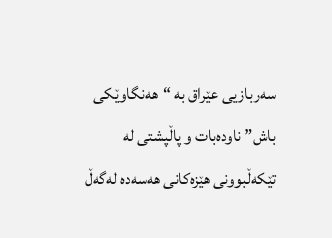سەربازیی عێراق بە “هەنگاوێکی باش” ناودەبات و پاڵپشتی لە تێکەڵبوونی هێزەکانی هەسەدە لەگەڵ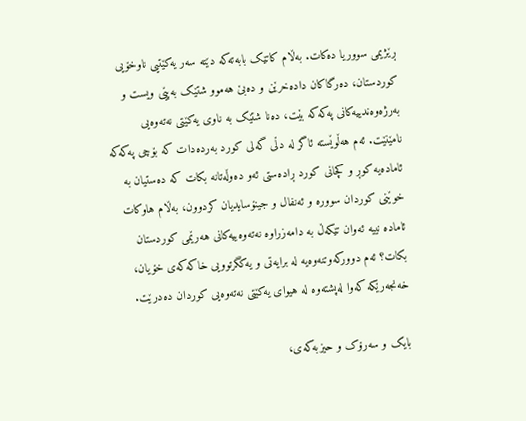ڕێژیمی سووریا دەکات. بەڵام کاتێک بابەتەکە دێتە سەر یەکێتیی ناوخۆیی کوردستان، دەرگاکان دادەخرێن و دەبێ هەموو شتێک بەپێی ویست و بەرژەوەندییەکانی پەکەکە بێت، دەنا شتێک بە ناوی یەکێتی نەتەوەیی نامێنێت. ئەم هەڵوێستە ئاگر لە دڵی گەلی کورد بەردەدات کە بۆچی پەکەکە ئامادەیە کوڕ و کچانی کورد ڕادەستی ئەو دەوڵەتانە بکات کە دەستیان بە خوێنی کوردان سوورە و ئەنفال و جینۆسایدیان کردوون، بەڵام هاوکات ئامادە نییە ئەوان تێکەڵ بە دامەزراوە نەتەوەییەکانی هەرێمی کوردستان بکات؟ ئەم دوورکەوتنەوەیە لە برایەتی و یەکگرتوویی خاکەکەی خۆیان،  خەنجەرێکە کەوا لەپشتەوە لە هیوای یەکێتی نەتەوەیی کوردان دەدرێت.

بایک و سەرۆک و حیزبەکەی،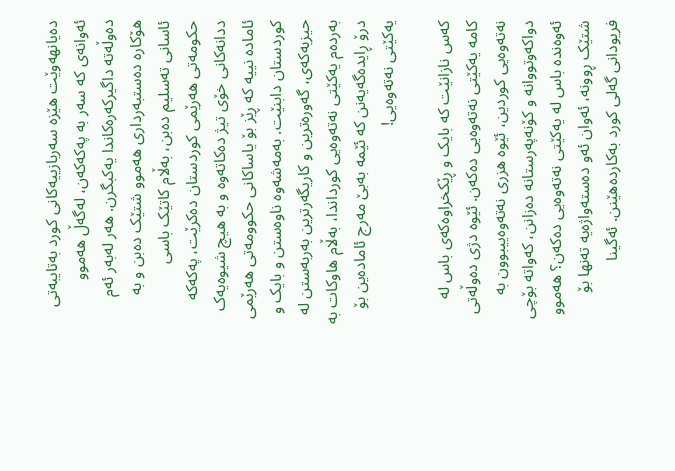دەیانهەوێت هێزە سەربازییەکانی کورد بەتایبەتی ئەوانەی کە سەر بە پەکەکەن، لەگەڵ هەموو دەوڵەتە داگیرکەرەکاندا یەکبگرن. هەر لەبەر ئەم هۆکارە دەستبەرداری هەموو شتێک دەبن و بە ئاسانی تەسلیم دەبن، بەڵام کاتێک باسی حکومەتی هەرێمی کوردستان دەکرێت، پەکەکە ددانەکانی خۆی تیژ دەکاتەوە و بە هیچ شیوەیەک ئامادە نییە کە ڕێز بۆ یاساکانی حکوومەتی هەرێمی کوردستان دابنێت. بەمەشەوە ناوەستن و بایک و حیزبەکەی، گەورەترین و کاریگەرترین بەربەستن لە بەردەم یەکێتی نەتەوەیی کورداندا، بەڵام هاوکات بە درۆ ڕایدەگەیەنن کە ئێمە بەبێ مەرج ئامادەین بۆ یەکێتی نەتەوەیی!

کەس نازانێت کە بایک و ڕێکخراوەکەی باس لە کامە یەکێتی نەتەوەیی دەکەن. ئێوە دژی دەوڵەتی نەتەوەیی کوردین، ئێوە هزری نەتەوەییبوون بە دواکەوتووانە و کۆنەپەرستانە دەزانن، کەواتە بۆچی ئەوەندە باس لە یەکێتی نەتەوەیی دەکەن؟ هەموو شتێک ڕوونە، ئەوان ئەو دەستەواژەیە تەنها بۆ فریودانی گەلی کورد بەکاردەهێنن. ئەگینا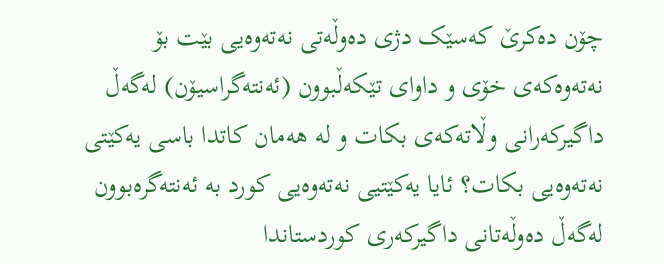چۆن دەکرێ کەسێک دژی دەوڵەتی نەتەوەیی بێت بۆ نەتەوەکەی خۆی و داوای تێکەڵبوون (ئەنتەگراسیۆن) لەگەڵ داگیرکەرانی وڵاتەکەی بکات و لە هەمان کاتدا باسی یەکێتی نەتەوەیی بکات؟ ئایا یەکێتیی نەتەوەیی کورد بە ئەنتەگرەبوون لەگەڵ دەوڵەتانی داگیرکەری کوردستاندا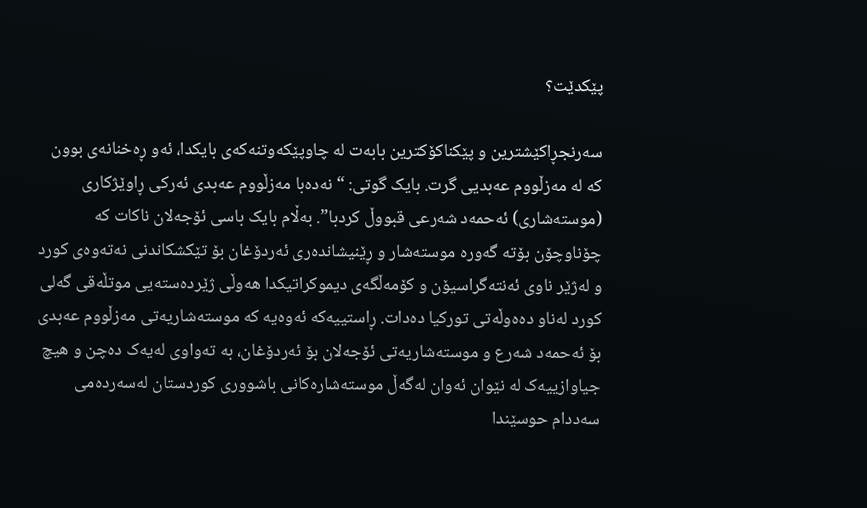پێکدێت؟

سەرنجڕاکێشترین و پێکناکۆکترین بابەت لە چاوپێکەوتنەکەی بایکدا، ئەو ڕەخنانەی بوون کە لە مەزڵووم عەبدیی گرت. بایک گوتی: “نەدەبا مەزڵووم عەبدی ئەرکی ڕاوێژکاری (موستەشاری) ئەحمەد شەرعی قبووڵ کردبا”. بەڵام بایک باسی ئۆجەلان ناکات کە چۆناوچۆن بۆتە گەورە موستەشار و ڕێنیشاندەری ئەردۆغان بۆ تێکشکاندنی نەتەوەی کورد و لەژێر ناوی ئەنتەگراسیۆن و کۆمەڵگەی دیموکراتیکدا هەوڵی ژێردەستەیی موتڵەقی گەلی کورد لەناو دەەوڵەتی تورکیا دەدات. ڕاستییەکە ئەوەیە کە موستەشاریەتی مەزڵووم عەبدی بۆ ئەحمەد شەرع و موستەشاریەتی ئۆجەلان بۆ ئەردۆغان، بە تەواوی لەیەک دەچن و هیچ جیاوازییەک لە نێوان ئەوان لەگەڵ موستەشارەکانی باشووری کوردستان لەسەردەمی سەددام حوسێندا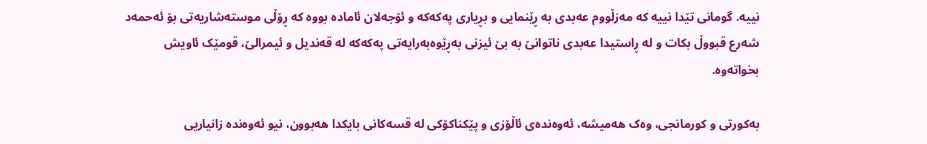نییە. گومانی تێدا نییە کە مەزڵووم عەبدی بە ڕێنمایی و بڕیاری پەکەکە و ئۆجەلان ئامادە بووە کە ڕۆڵی موستەشاریەتی بۆ ئەحمەد شەرع قبووڵ بکات و لە ڕاستیدا عەبدی ناتوانێ بە بێ ئیزنی بەڕێوەبەرایەتی پەکەکە لە قەندیل و ئیمرالێ، قومێک ئاویش بخواتەوە.

بەکورتی و کورمانجی، وەک هەمیشە، ئەوەندەی ئاڵۆزی و پێکناکۆکی لە قسەکانی بایکدا هەبوون، نیو ئەوەندە زانیاریی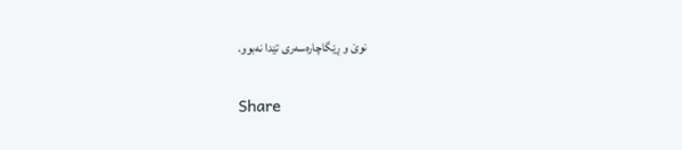نوێ و ڕێگاچارەسەری تێدا نەبوو.

Share